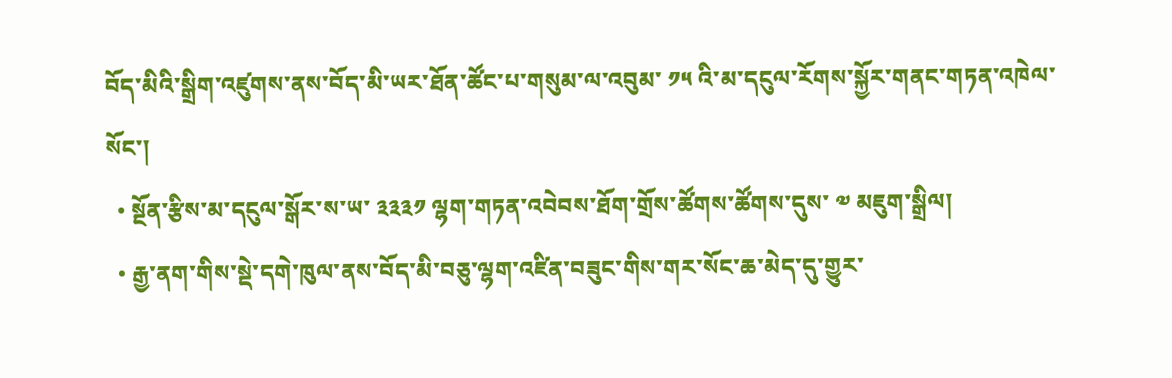བོད་མིའི་སྒྲིག་འཛུགས་ནས་བོད་མི་ཡར་ཐོན་ཚོང་པ་གསུམ་ལ་འབུམ་ ༡༥ འི་མ་དངུལ་རོགས་སྐྱོར་གནང་གཏན་འཁེལ་སོང་།
  • སྔོན་རྩིས་མ་དངུལ་སྒོར་ས་ཡ་ ༣༣༣༡ ལྷག་གཏན་འབེབས་ཐོག་གྲོས་ཚོགས་ཚོགས་དུས་ ༧ མཇུག་སྒྲིལ།
  • རྒྱ་ནག་གིས་སྡེ་དགེ་ཁུལ་ནས་བོད་མི་བཅུ་ལྷག་འཛིན་བཟུང་གིས་གར་སོང་ཆ་མེད་དུ་གྱུར་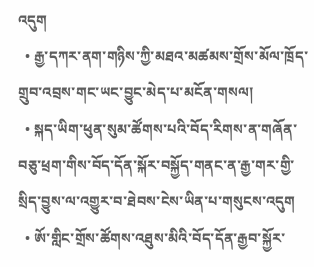འདུག
  • རྒྱ་དཀར་ནག་གཉིས་ཀྱི་མཐའ་མཚམས་གྲོས་མོལ་ཁྲོད་གྲུབ་འབྲས་གང་ཡང་བྱུང་མེད་པ་མངོན་གསལ།
  • སྐད་ཡིག་ཕུན་སུམ་ཚོགས་པའི་བོད་རིགས་ན་གཞོན་བཅུ་ཕྲག་གིས་བོད་དོན་སྐོར་བསྐྱོད་གནང་ན་རྒྱ་གར་གྱི་སྲིད་བྱུས་ལ་འགྱུར་བ་ཐེབས་ངེས་ཡིན་པ་གསུངས་འདུག
  • ཨོ་གླིང་གྲོས་ཚོགས་འཐུས་མིའི་བོད་དོན་རྒྱབ་སྐྱོར་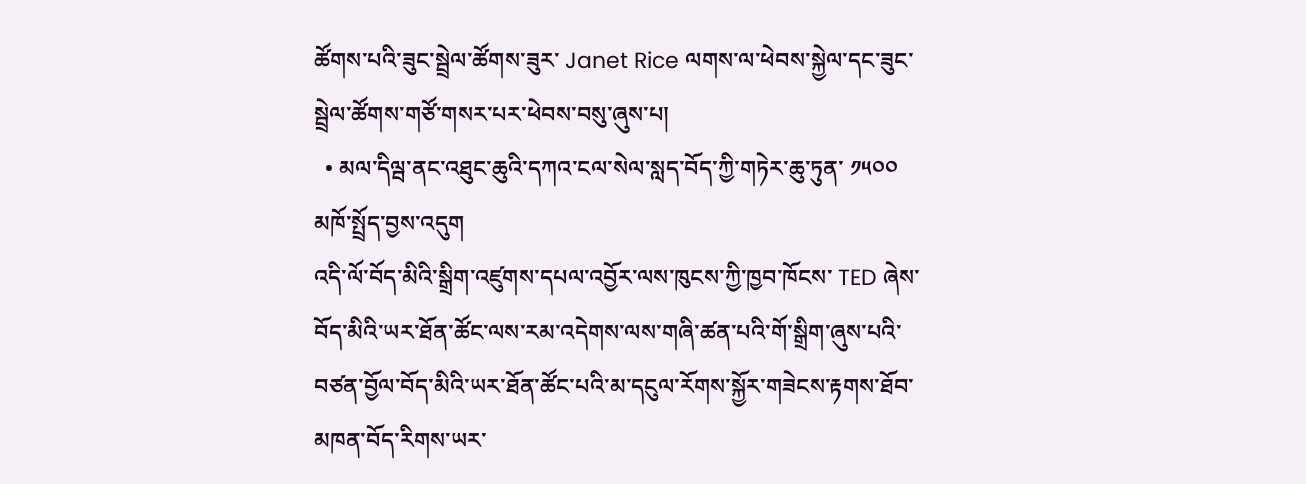ཚོགས་པའི་ཟུང་སྦྲེལ་ཚོགས་ཟུར་ Janet Rice ལགས་ལ་ཕེབས་སྐྱེལ་དང་ཟུང་སྦྲེལ་ཚོགས་གཙོ་གསར་པར་ཕེབས་བསུ་ཞུས་པ།
  • མལ་དིལྦ་ནང་འཐུང་ཆུའི་དཀའ་ངལ་སེལ་སླད་བོད་ཀྱི་གཏེར་ཆུ་ཏུན་ ༡༥༠༠ མཁོ་སྤྲོད་བྱས་འདུག
འདི་ལོ་བོད་མིའི་སྒྲིག་འཛུགས་དཔལ་འབྱོར་ལས་ཁུངས་ཀྱི་ཁྱབ་ཁོངས་ TED ཞེས་བོད་མིའི་ཡར་ཐོན་ཚོང་ལས་རམ་འདེགས་ལས་གཞི་ཚན་པའི་གོ་སྒྲིག་ཞུས་པའི་བཙན་བྱོལ་བོད་མིའི་ཡར་ཐོན་ཚོང་པའི་མ་དངུལ་རོགས་སྐྱོར་གཟེངས་རྟགས་ཐོབ་མཁན་བོད་རིགས་ཡར་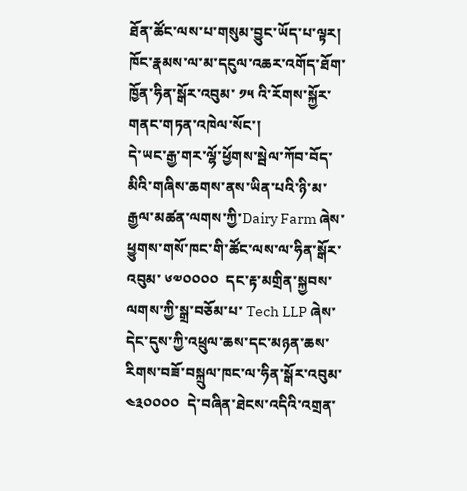ཐོན་ཚོང་ལས་པ་གསུམ་བྱུང་ཡོད་པ་ལྟར།  ཁོང་རྣམས་ལ་མ་དངུལ་འཆར་འགོད་ཐོག་ཁྱོན་ཧིན་སྒོར་འབུམ་ ༡༥ འི་རོགས་སྐྱོར་གནང་གཏན་འཁེལ་སོང་།
དེ་ཡང་རྒྱ་གར་ལྷོ་ཕྱོགས་སྦེལ་ཀོབ་བོད་མིའི་གཞིས་ཆགས་ནས་ཡིན་པའི་ཉི་མ་རྒྱལ་མཚན་ལགས་ཀྱི་Dairy Farm ཞེས་ཕྱུགས་གསོ་ཁང་གི་ཚོང་ལས་ལ་ཧིན་སྒོར་འབུམ་ ༦༧༠༠༠༠  དང་རྟ་མགྲིན་སྐྱབས་ལགས་ཀྱི་སྒྲ་བཅོམ་པ་ Tech LLP ཞེས་དེང་དུས་ཀྱི་འཕྲུལ་ཆས་དང་མཉན་ཆས་རིགས་བཟོ་བསྐྲུལ་ཁང་ལ་ཧིན་སྒོར་འབུམ་ ༤༣༠༠༠༠  དེ་བཞིན་ཐེངས་འདིའི་འགྲན་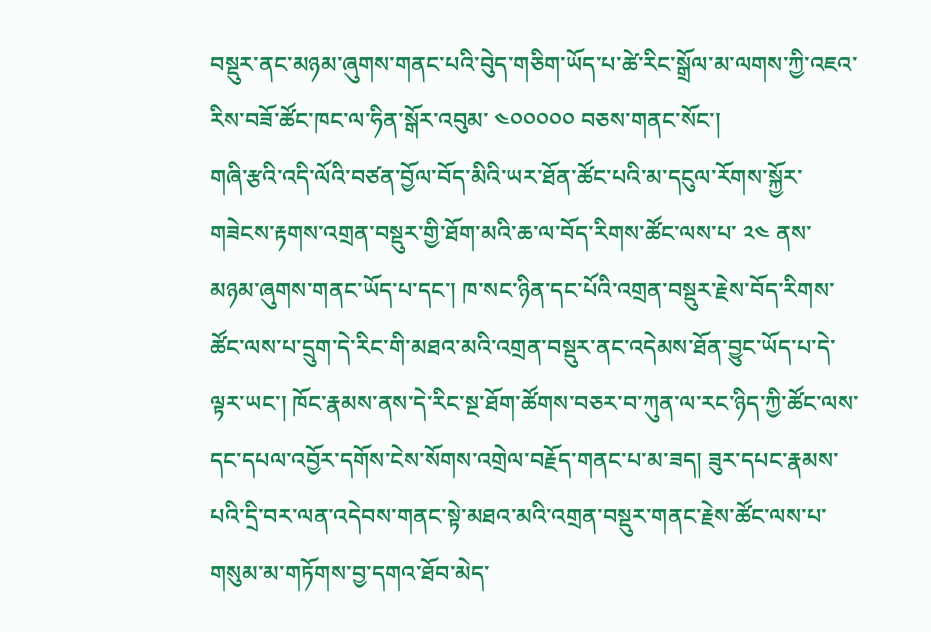བསྡུར་ནང་མཉམ་ཞུགས་གནང་པའི་བེུད་གཅིག་ཡོད་པ་ཚེ་རིང་སྒྲོལ་མ་ལགས་ཀྱི་འཇའ་རིས་བཟོ་ཚོང་ཁང་ལ་ཧིན་སྒོར་འབུམ་ ༤༠༠༠༠༠ བཅས་གནང་སོང་།
གཞི་རྩའི་འདི་ལོའི་བཙན་བྱོལ་བོད་མིའི་ཡར་ཐོན་ཚོང་པའི་མ་དངུལ་རོགས་སྐྱོར་གཟེངས་རྟགས་འགྲན་བསྡུར་གྱི་ཐོག་མའི་ཆ་ལ་བོད་རིགས་ཚོང་ལས་པ་ ༢༤ ནས་མཉམ་ཞུགས་གནང་ཡོད་པ་དང་། ཁ་སང་ཉིན་དང་པོའི་འགྲན་བསྡུར་རྗེས་བོད་རིགས་ཚོང་ལས་པ་དྲུག་དེ་རིང་གི་མཐའ་མའི་འགྲན་བསྡུར་ནང་འདེམས་ཐོན་བྱུང་ཡོད་པ་དེ་ལྟར་ཡང་། ཁོང་རྣམས་ནས་དེ་རིང་སྔ་ཐོག་ཚོགས་བཅར་བ་ཀུན་ལ་རང་ཉིད་ཀྱི་ཚོང་ལས་དང་དཔལ་འབྱོར་དགོས་ངེས་སོགས་འགྲེལ་བརྗོད་གནང་པ་མ་ཟད། ཟུར་དཔང་རྣམས་པའི་དྲི་བར་ལན་འདེབས་གནང་སྟེ་མཐའ་མའི་འགྲན་བསྡུར་གནང་རྗེས་ཚོང་ལས་པ་གསུམ་མ་གཏོགས་བྱ་དགའ་ཐོབ་མེད་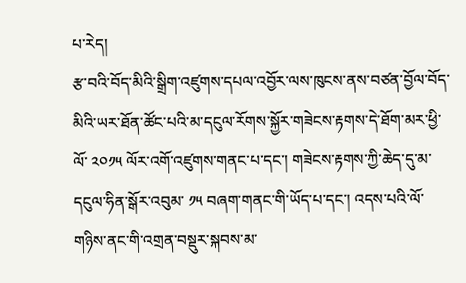པ་རེད།
རྩ་བའི་བོད་མིའི་སྒྲིག་འཛུགས་དཔལ་འབྱོར་ལས་ཁུངས་ནས་བཙན་བྱོལ་བོད་མིའི་ཡར་ཐོན་ཚོང་པའི་མ་དངུལ་རོགས་སྐྱོར་གཟེངས་རྟགས་དེ་ཐོག་མར་ཕྱི་ལོ་ ༢༠༡༥ ལོར་འགོ་འཛུགས་གནང་པ་དང་། གཟེངས་རྟགས་ཀྱི་ཆེད་དུ་མ་དངུལ་ཧིན་སྒོར་འབུམ་ ༡༥ བཞག་གནང་གི་ཡོད་པ་དང་། འདས་པའི་ལོ་གཉིས་ནང་གི་འགྲན་བསྡུར་སྐབས་མ་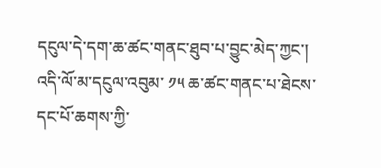དངུལ་དེ་དག་ཆ་ཚང་གནང་ཐུབ་པ་བྱུང་མེད་ཀྱང་། འདི་ལོ་མ་དངུལ་འབུམ་ ༡༥ ཆ་ཚང་གནང་པ་ཐེངས་དང་པོ་ཆགས་ཀྱི་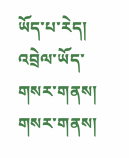ཡོད་པ་རེད།
འབྲེལ་ཡོད་གསར་གནས།
གསར་གནས།